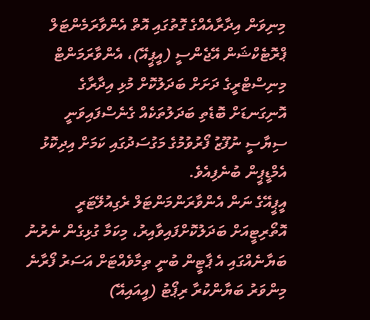މިނިވަން އިދާރާއެއްގެ ގޮތުގައި އޮތް އެންވާރަމެންޓަލް ޕްރޮޓެކްޝަން އޭޖެންސީ (އީޕީއޭ)، އެންވާރަމަންޓް މިނިސްޓްރީގެ ދަށަށް ބަދަލުކޮށް މުޅި އިދާރާގެ އޮނިގަނޑަށް ބޮޑެތި ބަދަލުތަކެއް ގެނެސްފައިވަނީ ސިޔާސީ ނުފޫޒު ފޯރުވުމުގެ މަގުސަދުގައި ކަމަށް އިދިކޮޅު އެމްޑީޕީން ބުނެފިއެވެ.
އީޕީއޭގެ ނަން އެންވާރަންމަންޓަލް ރެގިއުލޭޓަރީ އޮތޯރިޓީއަށް ބަދަލުކޮށްފައިވާއިރު، މިކަމާ ގުޅިގެން ނެރުނު ބަޔާނެއްގައި އެ ޕާޓީން ބުނީ ތިމާވެއްޓަށް އަސަރު ފޯރާނެ މިންވަރު ބަޔާންކުރާ ރިޕޯޓު (އީއައިއޭ)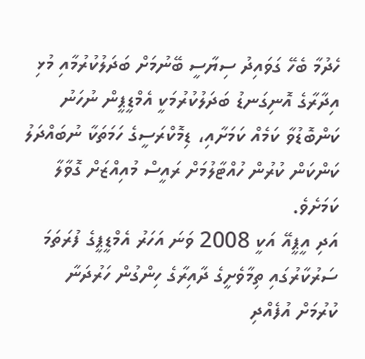ހެދުމާ ބެހޭ ގަވައިދު ސިޔާސީ ބޭނުމަށް ބަދަލުކުރުމާއި މުޅި އިދާރާގެ އޮނިގަނޑު ބަދަލުކުރުމަކީ އެމްޑީޕީން ނުހަނު ކަންބޮޑުވާ ކަމެއް ކަމަށާއި، ޑިމޮކްރަސީގެ ހަމަތަކާ ނުބައްދަލު ކަންކަން ކުރުން ހުއްޓާލުމަށް ރައީސް މުއިއްޒަށް ގޮވާލާ ކަމަށެވެ.
އަދި އީޕީއޭ އަކީ 2008 ވަނަ އަހަރު އެމްޑީޕީގެ ފުރަތަމަ ސަރުކާރުގައި ތިމާވެށީގެ ދާއިރާގެ ހިންގުން ހަރުދަނާ ކުރުމަށް އުފެއްދި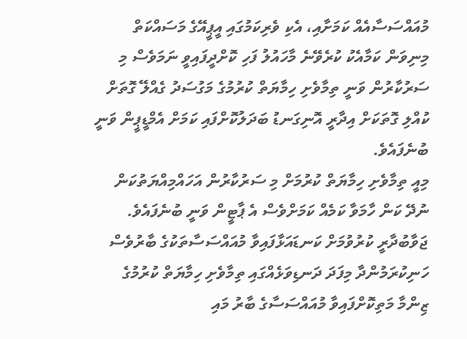މުއައްސަސާއެއް ކަމަށާއި، އެކި ވެރިކަމުގައި އީޕީއޭގެ މަސައްކަތް މިނިވަން ކަމާއެކު ކުރެވޭނެ މާހައުލު ފަހި ކޮށްދީފައިވީ ނަމަވެސް މި ސަރުކާރުން ވަނީ ތިމާވެށި ހިމާޔަތް ކުރުމުގެ މަގުސަދު ގެއްލޭ ގޮތަށް ކުއްލި ގޮތަކަށް އިދާރީ އޮނިގަނޑު ބަދަލުކޮށްފައި ކަމަށް އެމްޑީޕީން ވަނީ ބުނެފައެވެ.
މިއީ ތިމާވެށި ހިމާޔަތް ކުރުމަށް މި ސަރުކާރުން އަހައްމިއްޔަތުކަން ނުދޭ ކަން ހާމަވާ ކަމެއް ކަމަށްވެސް އެ ޕާޓީން ވަނީ ބުނެފައެވެ.
ޖަވާބުދާރީ ކުރުވުމަށް ކަނޑައަޅާފައިވާ މުއައްސަސާތަކުގެ ބާރުވެސް ހަނިކުރަމުންދާ މިފަދަ ދަނޑިވަޅެއްގައި ތިމާވެށި ހިމާޔަތް ކުރުމުގެ ޒިންމާ މަތިކޮށްފައިވާ މުއައްސަސާގެ ބާރު މައި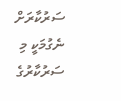ސަރުކާރަށް ނެގުމަކީ މި ސަރުކާރުގެ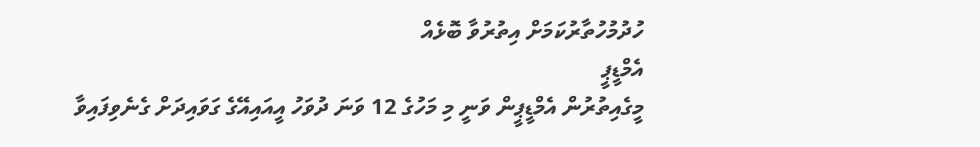ހުދުމުހުތާރުކަމަށް އިތުރުވާ ބޮޅެއް
އެމްޑީޕީ
މީގެއިތުރުން އެމްޑީޕީން ވަނީ މި މަހުގެ 12 ވަނަ ދުވަހު އީއައިއޭގެ ގަވައިދަށް ގެނެވިފައިވާ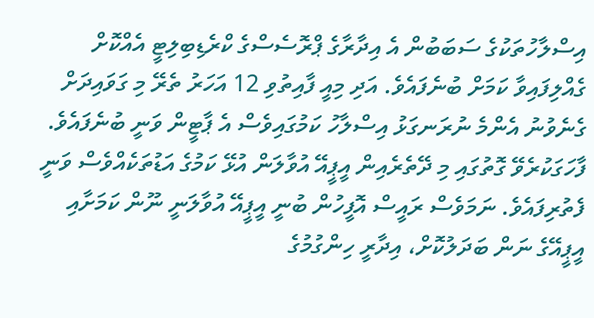އިސްލާހުތަކުގެ ސަބަބުން އެ އިދާރާގެ ޕްރޮސެސްގެ ކްރެޑިބިލިޓީ އެއްކޮށް ގެއްލިފައިވާ ކަމަށް ބުނެފައެވެ. އަދި މިއީ ފާއިތުވި 12 އަހަރު ތެރޭ މި ގަވައިދަށް ގެނެވުނު އެންމެ ނުރަނގަޅު އިސްލާހު ކަމުގައިވެސް އެ ޕާޓީން ވަނީ ބުނެފައެވެ.
ފާހަގަކުރެވޭ ގޮތުގައި މި ދޭތެރެއިން އީޕީއޭ އުވާލަން އުޅޭ ކަމުގެ އަޑުތަކެއްވެސް ވަނީ ފެތުރިފައެވެ. ނަމަވެސް ރައީސް އޮފީހުން ބުނީ އީޕީއޭ އުވާލަނީ ނޫން ކަމަށާއި އީޕީއޭގެ ނަން ބަދަލުކޮށް، އިދާރީ ހިންގުމުގެ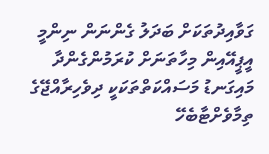ގަވާއިދުތަކަށް ބަދަލު ގެންނަން ނިންމީ އީޕީއޭއިން މިހާތަނަށް ކުރަމުންގެންދާ މައިގަނޑު މަސައްކަތްތަކަކީ ދިވެހިރާއްޖޭގެ ތިމާވެށްޓާބެހޭ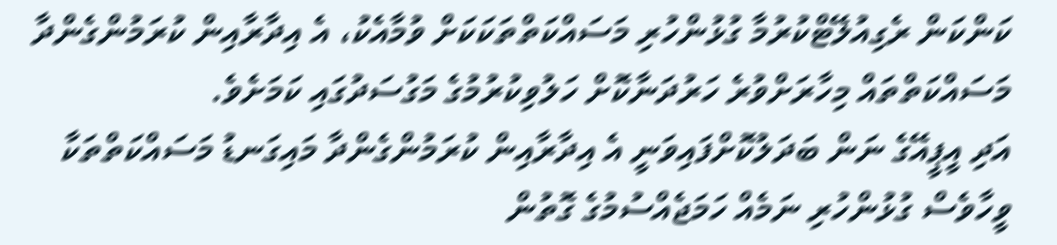ކަންކަން ރެގިއުލޭޓްކުރުމާ ގުޅުންހުރި މަސައްކަތްތަކަކަށް ވުމާއެކު، އެ އިދާރާއިން ކުރަމުންގެންދާ މަސައްކަތްތައް މިހާރަށްވުރެ ހަރުދަނާކޮށް ހަލުވިކުރުމުގެ މަގުސަދުގައި ކަމަށެވެ.
އަދި އީޕީއޭގެ ނަން ބަދަލުކޮށްފައިވަނީ އެ އިދާރާއިން ކުރަމުންގެންދާ މައިގަނޑު މަސައްކަތްތަކާ ވީހާވެސް ގުޅުންހުރި ނަމެއް ހަމަޖެއްސުމުގެ ގޮތުން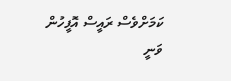ކަމަށްވެސް ރައީސް އޮފީހުން ވަނީ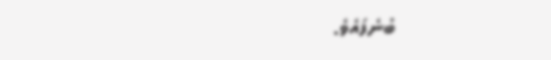ބުނެފައެވެ.